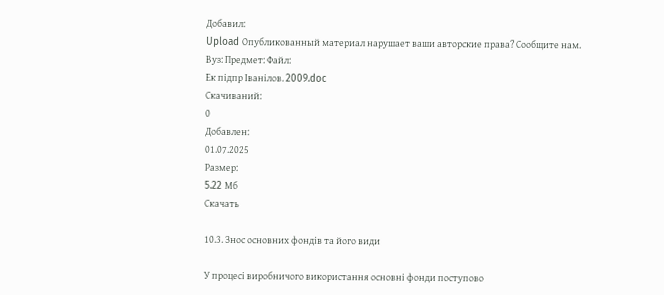Добавил:
Upload Опубликованный материал нарушает ваши авторские права? Сообщите нам.
Вуз: Предмет: Файл:
Ек підпр Іванілов. 2009.doc
Скачиваний:
0
Добавлен:
01.07.2025
Размер:
5.22 Mб
Скачать

10.3. Знос основних фондів та його види

У процесі виробничого використання основні фонди поступово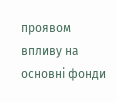проявом впливу на основні фонди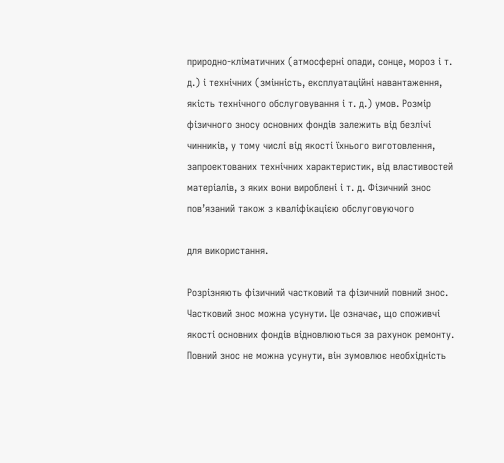природно-кліматичних (атмосферні опади, сонце, мороз і т. д.) і технічних (змінність, експлуатаційні навантаження, якість технічного обслуговування і т. д.) умов. Розмір фізичного зносу основних фондів залежить від безлічі чинників, у тому числі від якості їхнього виготовлення, запроектованих технічних характеристик, від властивостей матеріалів, з яких вони вироблені і т. д. Фізичний знос пов’язаний також з кваліфікацією обслуговуючого

для використання.

Розрізняють фізичний частковий та фізичний повний знос. Частковий знос можна усунути. Це означає, що споживчі якості основних фондів відновлюються за рахунок ремонту. Повний знос не можна усунути, він зумовлює необхідність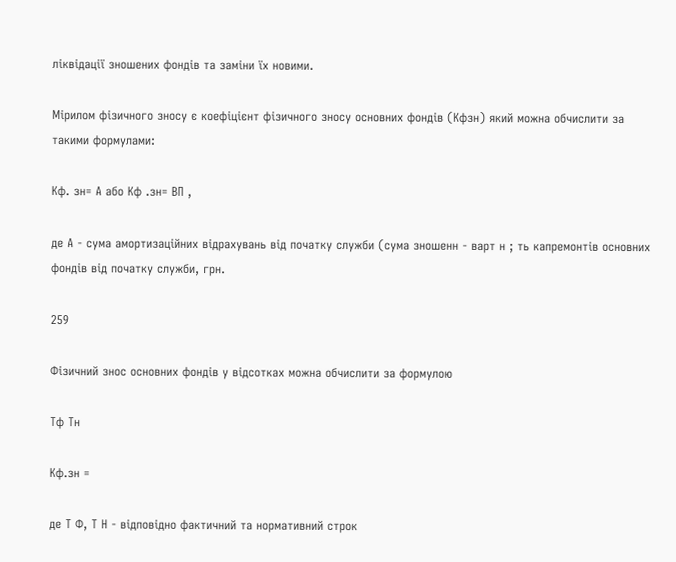ліквідації зношених фондів та заміни їх новими.

Мірилом фізичного зносу є коефіцієнт фізичного зносу основних фондів (Кфзн) який можна обчислити за такими формулами:

Кф. зн= А або Кф .зн= ВП ,

де А - сума амортизаційних відрахувань від початку служби (сума зношенн - варт н ; ть капремонтів основних фондів від початку служби, грн.

259

Фізичний знос основних фондів у відсотках можна обчислити за формулою

Тф Тн

Кф.зн =

де Т Ф, Т Н - відповідно фактичний та нормативний строк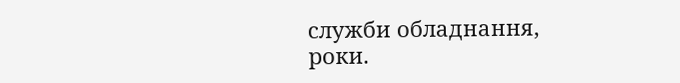служби обладнання, роки.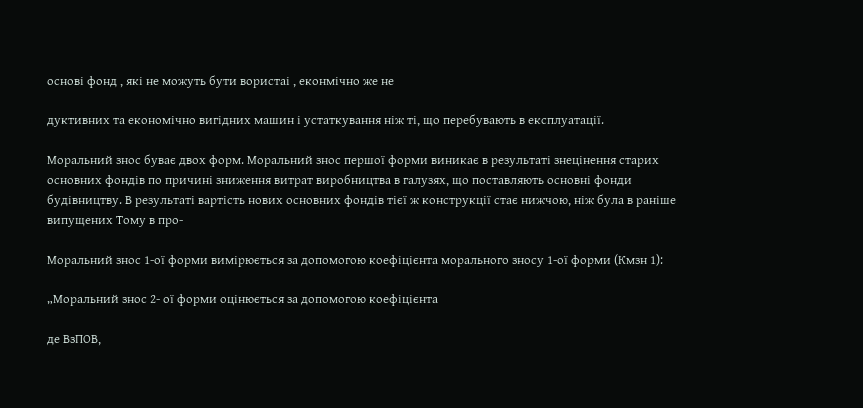основі фонд , які не можуть бути вористаі , еконмічно же не

дуктивних та економічно вигідних машин і устаткування ніж ті, що перебувають в експлуатації.

Моральний знос буває двох форм. Моральний знос першої форми виникає в результаті знецінення старих основних фондів по причині зниження витрат виробництва в галузях, що поставляють основні фонди будівництву. В результаті вартість нових основних фондів тієї ж конструкції стає нижчою, ніж була в раніше випущених Тому в про-

Моральний знос 1-ої форми вимірюється за допомогою коефіцієнта морального зносу 1-ої форми (Кмзн 1):

„Моральний знос 2- ої форми оцінюється за допомогою коефіцієнта

де ВзПОВ,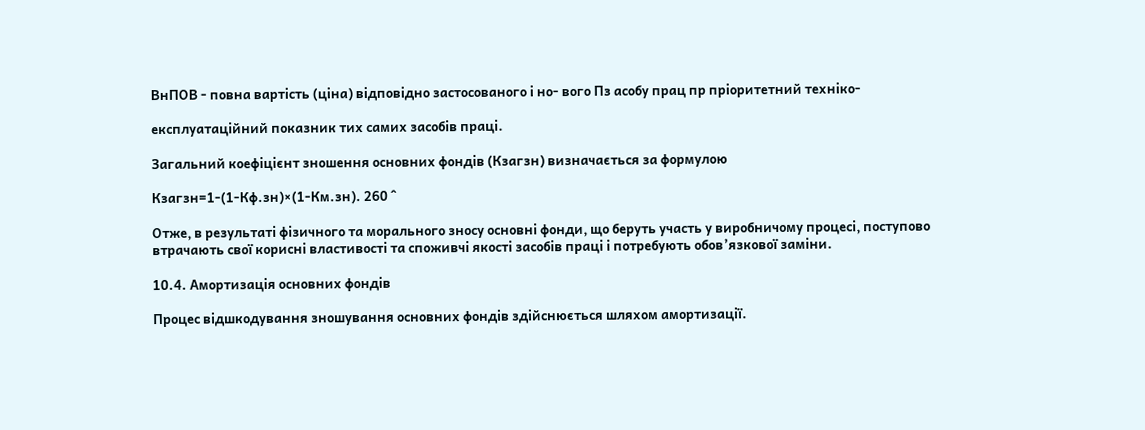ВнПОВ - повна вартість (ціна) відповідно застосованого і но- вого Пз асобу прац пр пріоритетний техніко-

експлуатаційний показник тих самих засобів праці.

Загальний коефіцієнт зношення основних фондів (Кзагзн) визначається за формулою

Кзагзн=1-(1-Кф.зн)×(1-Км.зн). 260 ^

Отже, в результаті фізичного та морального зносу основні фонди, що беруть участь у виробничому процесі, поступово втрачають свої корисні властивості та споживчі якості засобів праці і потребують обов’язкової заміни.

10.4. Амортизація основних фондів

Процес відшкодування зношування основних фондів здійснюється шляхом амортизації.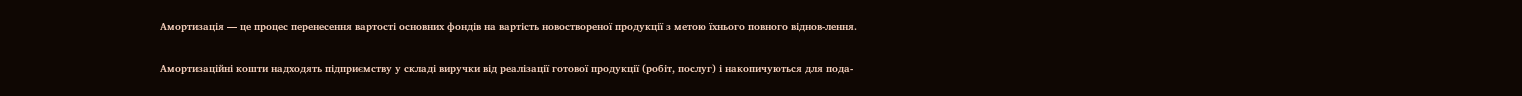Амортизація — це процес перенесення вартості основних фондів на вартість новоствореної продукції з метою їхнього повного віднов-лення.

Амортизаційні кошти надходять підприємству у складі виручки від реалізації готової продукції (робіт, послуг) і накопичуються для пода-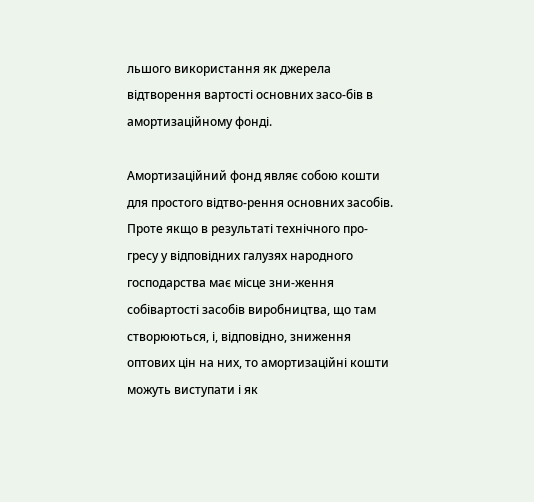льшого використання як джерела відтворення вартості основних засо-бів в амортизаційному фонді.

Амортизаційний фонд являє собою кошти для простого відтво-рення основних засобів. Проте якщо в результаті технічного про-гресу у відповідних галузях народного господарства має місце зни-ження собівартості засобів виробництва, що там створюються, і, відповідно, зниження оптових цін на них, то амортизаційні кошти можуть виступати і як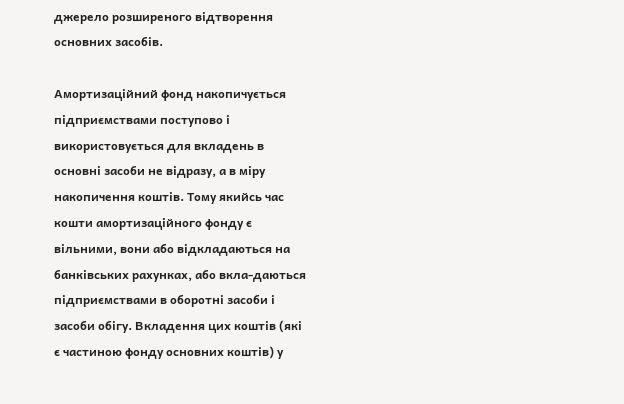джерело розширеного відтворення основних засобів.

Амортизаційний фонд накопичується підприємствами поступово і використовується для вкладень в основні засоби не відразу, а в міру накопичення коштів. Тому якийсь час кошти амортизаційного фонду є вільними, вони або відкладаються на банківських рахунках, або вкла-даються підприємствами в оборотні засоби і засоби обігу. Вкладення цих коштів (які є частиною фонду основних коштів) у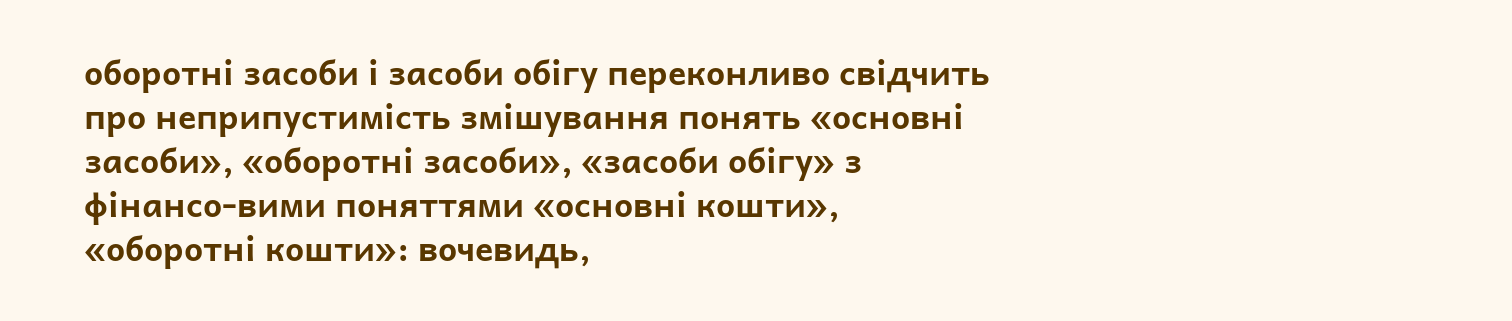оборотні засоби і засоби обігу переконливо свідчить про неприпустимість змішування понять «основні засоби», «оборотні засоби», «засоби обігу» з фінансо-вими поняттями «основні кошти», «оборотні кошти»: вочевидь,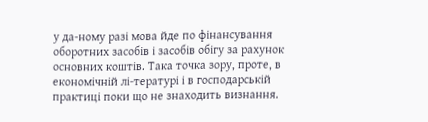у да-ному разі мова йде по фінансування оборотних засобів і засобів обігу за рахунок основних коштів. Така точка зору, проте, в економічній лі-тературі і в господарській практиці поки що не знаходить визнання.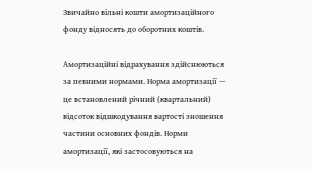Звичайно вільні кошти амортизаційного фонду відносять до оборотних коштів.

Амортизаційні відрахування здійснюються за певними нормами. Норма амортизації — це встановлений річний (квартальний) відсоток відшкодування вартості зношення частини основних фондів. Норми амортизації, які застосовуються на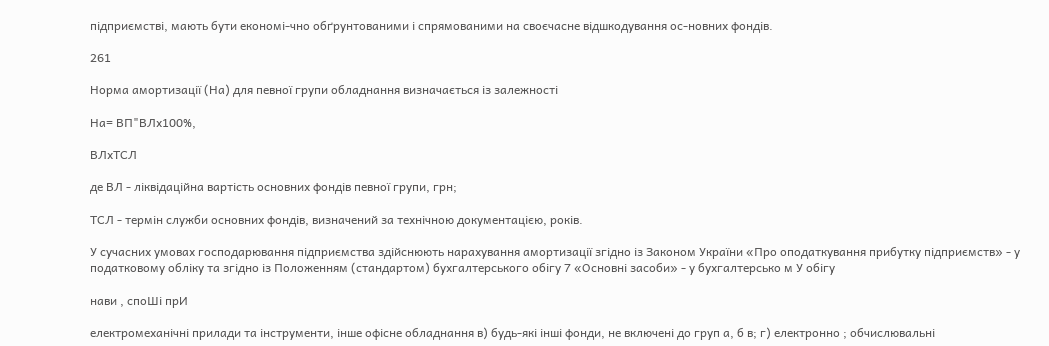підприємстві, мають бути економі-чно обґрунтованими і спрямованими на своєчасне відшкодування ос-новних фондів.

261

Норма амортизації (На) для певної групи обладнання визначається із залежності

На= ВП"ВЛх100%,

ВЛхТСЛ

де ВЛ - ліквідаційна вартість основних фондів певної групи, грн;

ТСЛ - термін служби основних фондів, визначений за технічною документацією, років.

У сучасних умовах господарювання підприємства здійснюють нарахування амортизації згідно із Законом України «Про оподаткування прибутку підприємств» - у податковому обліку та згідно із Положенням (стандартом) бухгалтерського обігу 7 «Основні засоби» - у бухгалтерсько м У обігу

нави , споШі прИ

електромеханічні прилади та інструменти, інше офісне обладнання в) будь-які інші фонди, не включені до груп а, б в; г) електронно ; обчислювальні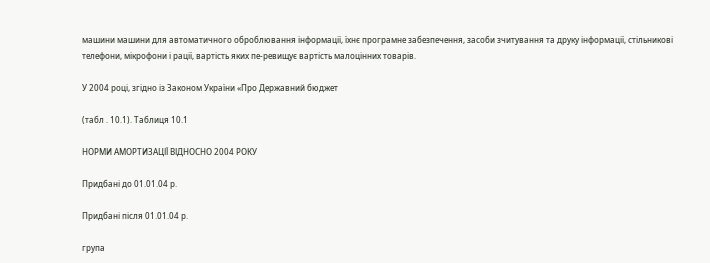машини машини для автоматичного оброблювання інформації, їхнє програмне забезпечення, засоби зчитування та друку інформації, стільникові телефони, мікрофони і рації, вартість яких пе-ревищує вартість малоцінних товарів.

У 2004 році, згідно із Законом України «Про Державний бюджет

(табл . 10.1). Таблиця 10.1

НОРМИ АМОРТИЗАЦІЇ ВІДНОСНО 2004 РОКУ

Придбані до 01.01.04 р.

Придбані після 01.01.04 р.

група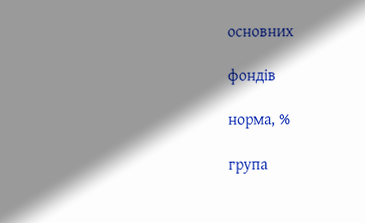основних

фондів

норма, %

група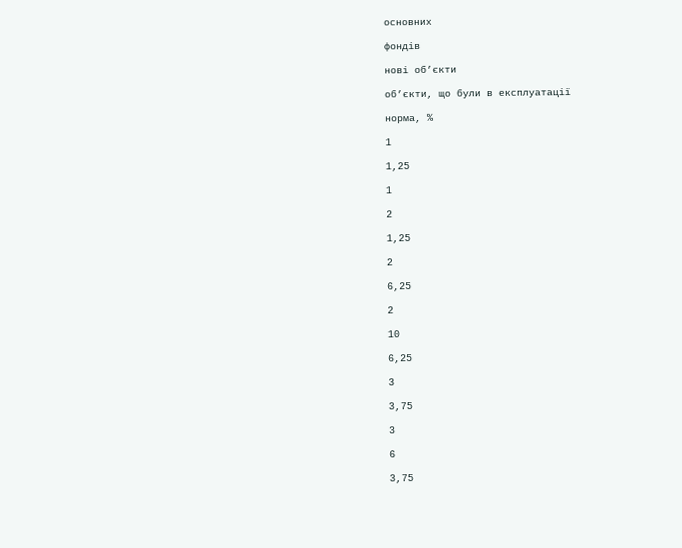основних

фондів

нові об’єкти

об’єкти, що були в експлуатації

норма, %

1

1,25

1

2

1,25

2

6,25

2

10

6,25

3

3,75

3

6

3,75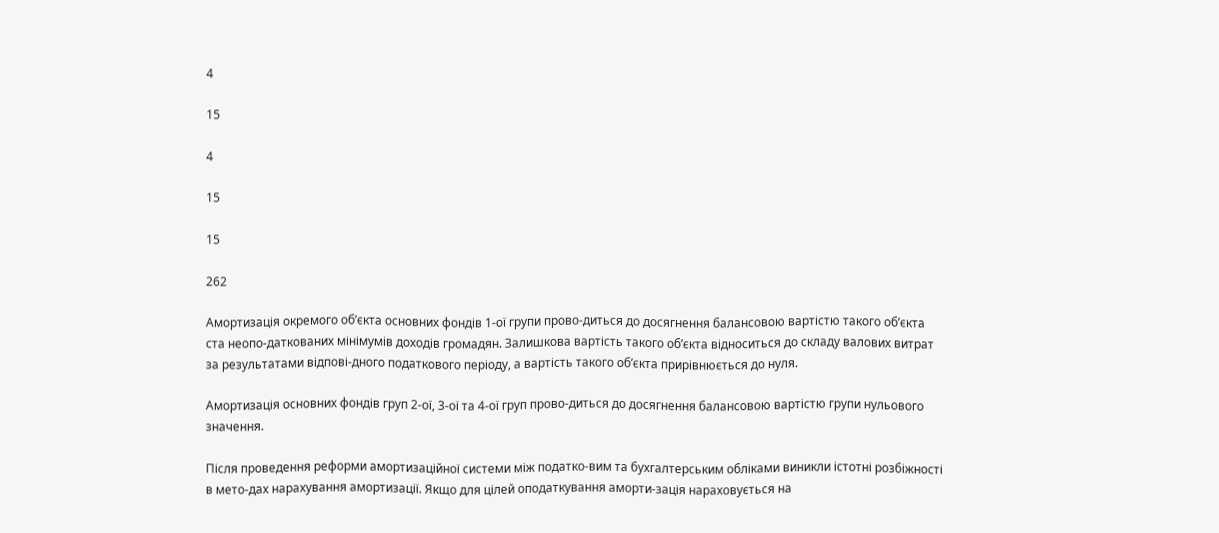4

15

4

15

15

262

Амортизація окремого об’єкта основних фондів 1-ої групи прово-диться до досягнення балансовою вартістю такого об’єкта ста неопо-даткованих мінімумів доходів громадян. Залишкова вартість такого об’єкта відноситься до складу валових витрат за результатами відпові-дного податкового періоду, а вартість такого об’єкта прирівнюється до нуля.

Амортизація основних фондів груп 2-ої, 3-ої та 4-ої груп прово-диться до досягнення балансовою вартістю групи нульового значення.

Після проведення реформи амортизаційної системи між податко-вим та бухгалтерським обліками виникли істотні розбіжності в мето-дах нарахування амортизації. Якщо для цілей оподаткування аморти-зація нараховується на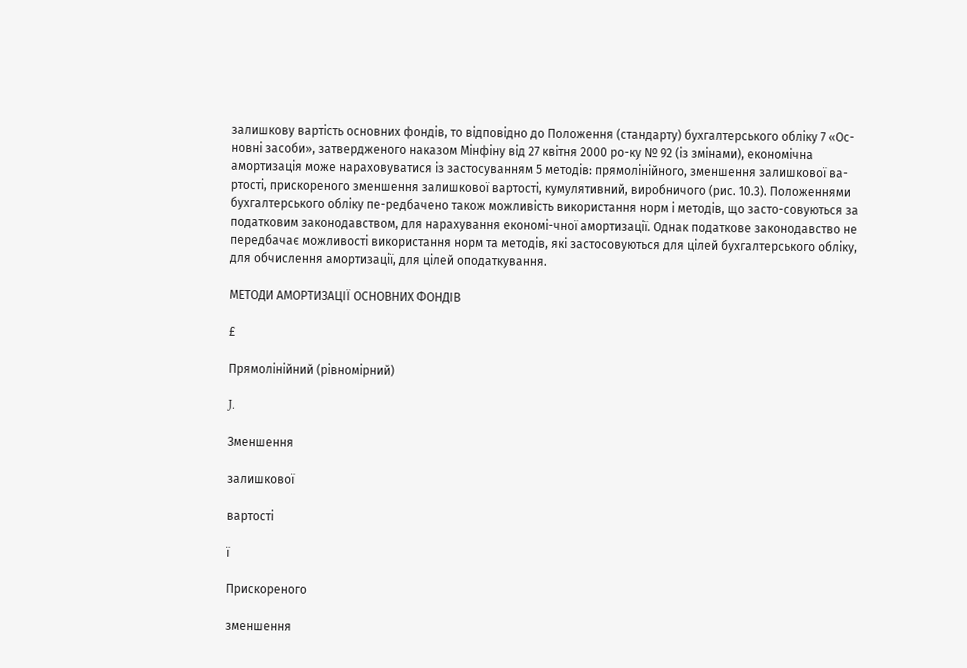залишкову вартість основних фондів, то відповідно до Положення (стандарту) бухгалтерського обліку 7 «Ос-новні засоби», затвердженого наказом Мінфіну від 27 квітня 2000 ро-ку № 92 (із змінами), економічна амортизація може нараховуватися із застосуванням 5 методів: прямолінійного, зменшення залишкової ва-ртості, прискореного зменшення залишкової вартості, кумулятивний, виробничого (рис. 10.3). Положеннями бухгалтерського обліку пе-редбачено також можливість використання норм і методів, що засто-совуються за податковим законодавством, для нарахування економі-чної амортизації. Однак податкове законодавство не передбачає можливості використання норм та методів, які застосовуються для цілей бухгалтерського обліку, для обчислення амортизації, для цілей оподаткування.

МЕТОДИ АМОРТИЗАЦІЇ ОСНОВНИХ ФОНДІВ

£

Прямолінійний (рівномірний)

J.

Зменшення

залишкової

вартості

ї

Прискореного

зменшення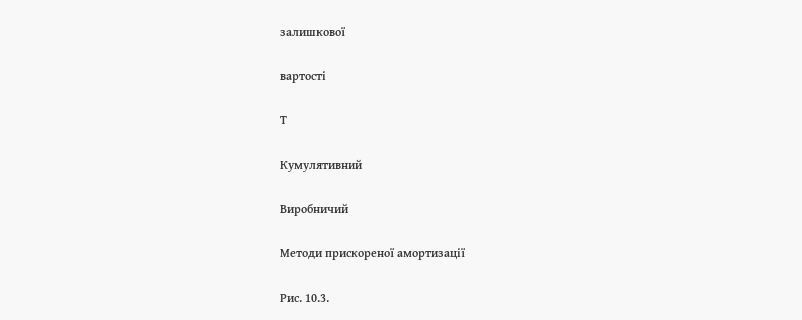залишкової

вартості

Т

Кумулятивний

Виробничий

Методи прискореної амортизації

Рис. 10.3.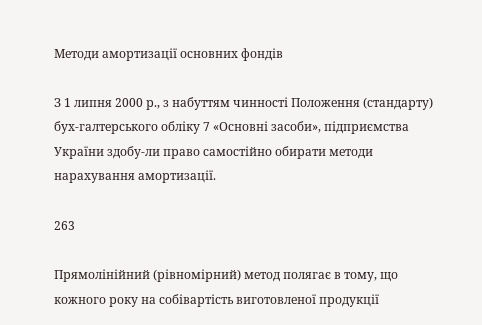Методи амортизації основних фондів

З 1 липня 2000 р., з набуттям чинності Положення (стандарту) бух-галтерського обліку 7 «Основні засоби», підприємства України здобу-ли право самостійно обирати методи нарахування амортизації.

263

Прямолінійний (рівномірний) метод полягає в тому, що кожного року на собівартість виготовленої продукції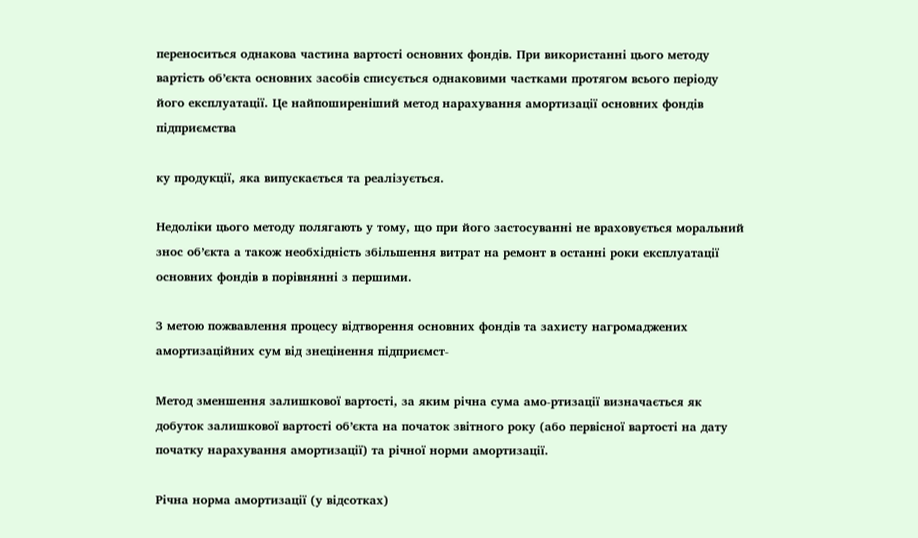переноситься однакова частина вартості основних фондів. При використанні цього методу вартість об’єкта основних засобів списується однаковими частками протягом всього періоду його експлуатації. Це найпоширеніший метод нарахування амортизації основних фондів підприємства

ку продукції, яка випускається та реалізується.

Недоліки цього методу полягають у тому, що при його застосуванні не враховується моральний знос об’єкта а також необхідність збільшення витрат на ремонт в останні роки експлуатації основних фондів в порівнянні з першими.

З метою пожвавлення процесу відтворення основних фондів та захисту нагромаджених амортизаційних сум від знецінення підприємст-

Метод зменшення залишкової вартості, за яким річна сума амо-ртизації визначається як добуток залишкової вартості об’єкта на початок звітного року (або первісної вартості на дату початку нарахування амортизації) та річної норми амортизації.

Річна норма амортизації (у відсотках)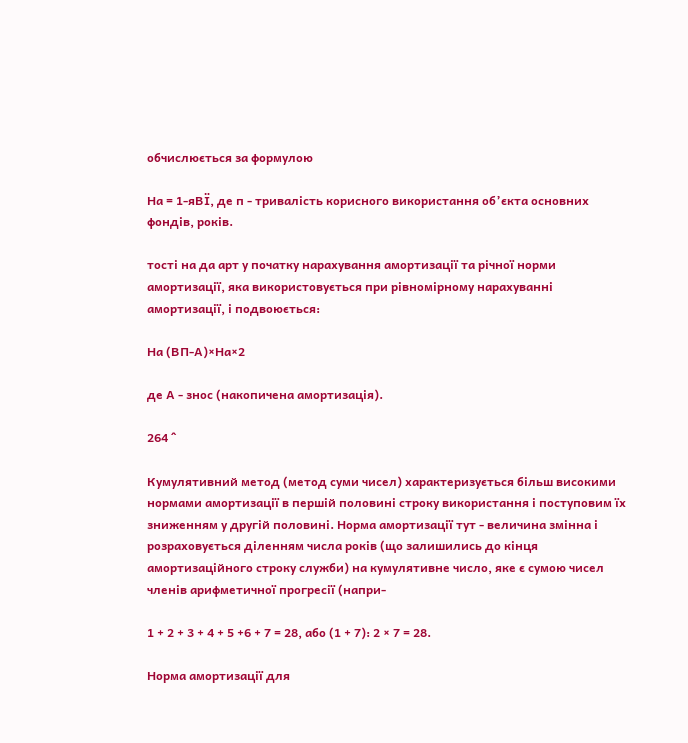обчислюється за формулою

На = 1-яВЇ, де п - тривалість корисного використання об’єкта основних фондів, років.

тості на да арт у початку нарахування амортизації та річної норми амортизації, яка використовується при рівномірному нарахуванні амортизації, і подвоюється:

На (ВП-А)×На×2

де А - знос (накопичена амортизація).

264 ^

Кумулятивний метод (метод суми чисел) характеризується більш високими нормами амортизації в першій половині строку використання і поступовим їх зниженням у другій половині. Норма амортизації тут - величина змінна і розраховується діленням числа років (що залишились до кінця амортизаційного строку служби) на кумулятивне число, яке є сумою чисел членів арифметичної прогресії (напри-

1 + 2 + 3 + 4 + 5 +6 + 7 = 28, або (1 + 7): 2 × 7 = 28.

Норма амортизації для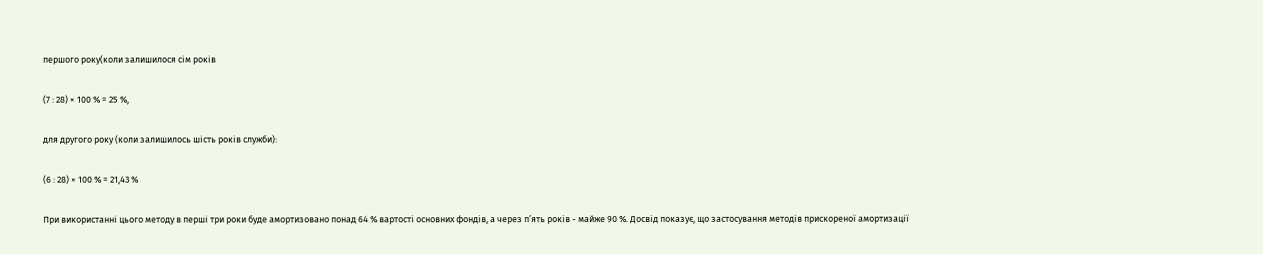першого року(коли залишилося сім років

(7 : 28) × 100 % = 25 %,

для другого року (коли залишилось шість років служби):

(6 : 28) × 100 % = 21,43 %

При використанні цього методу в перші три роки буде амортизовано понад 64 % вартості основних фондів, а через п’ять років - майже 90 %. Досвід показує, що застосування методів прискореної амортизації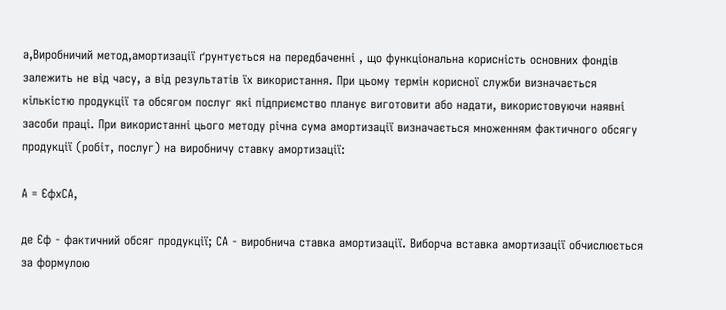а,Виробничий метод,амортизації ґрунтується на передбаченні , що функціональна корисність основних фондів залежить не від часу, а від результатів їх використання. При цьому термін корисної служби визначається кількістю продукції та обсягом послуг які підприємство планує виготовити або надати, використовуючи наявні засоби праці. При використанні цього методу річна сума амортизації визначається множенням фактичного обсягу продукції (робіт, послуг) на виробничу ставку амортизації:

А = ЄфхСА,

де Єф - фактичний обсяг продукції; СА - виробнича ставка амортизації. Виборча вставка амортизації обчислюється за формулою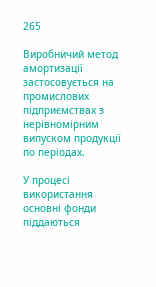265

Виробничий метод амортизації застосовується на промислових підприємствах з нерівномірним випуском продукції по періодах.

У процесі використання основні фонди піддаються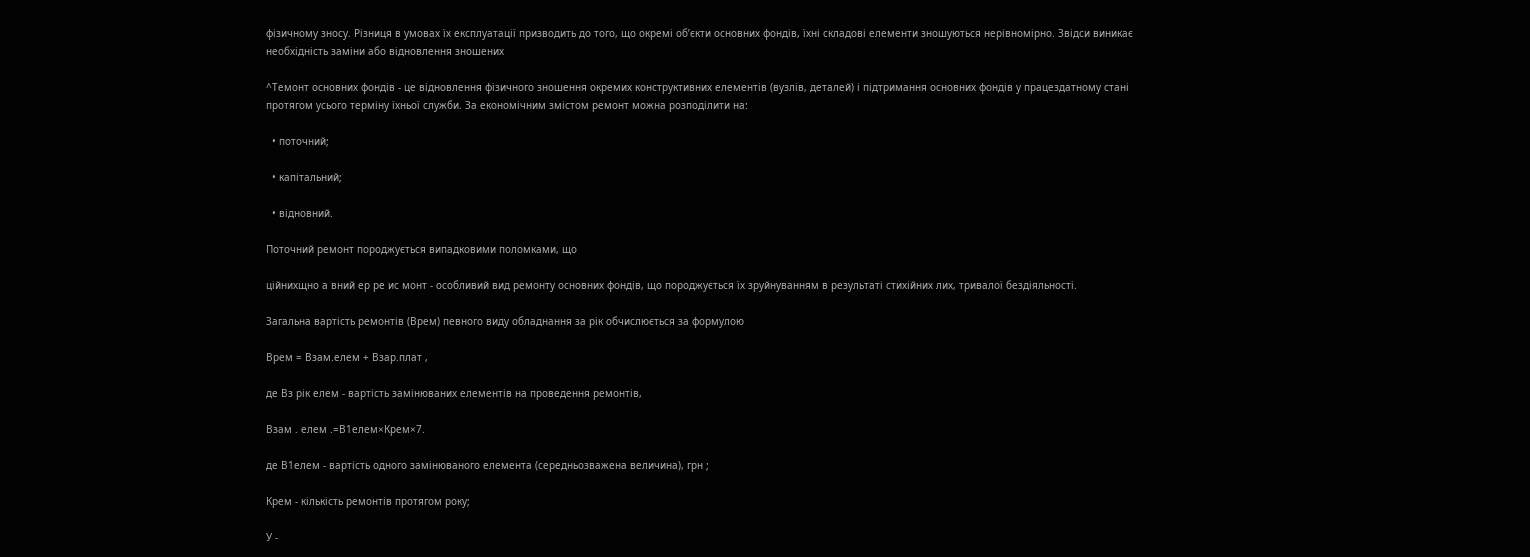фізичному зносу. Різниця в умовах їх експлуатації призводить до того, що окремі об’єкти основних фондів, їхні складові елементи зношуються нерівномірно. Звідси виникає необхідність заміни або відновлення зношених

^Темонт основних фондів - це відновлення фізичного зношення окремих конструктивних елементів (вузлів, деталей) і підтримання основних фондів у працездатному стані протягом усього терміну їхньої служби. За економічним змістом ремонт можна розподілити на:

  • поточний;

  • капітальний;

  • відновний.

Поточний ремонт породжується випадковими поломками, що

ційнихщно а вний ер ре ис монт - особливий вид ремонту основних фондів, що породжується їх зруйнуванням в результаті стихійних лих, тривалої бездіяльності.

Загальна вартість ремонтів (Врем) певного виду обладнання за рік обчислюється за формулою

Врем = Взам.елем + Взар.плат ,

де Вз рік елем - вартість замінюваних елементів на проведення ремонтів,

Взам . елем .=В1елем×Крем×7.

де В1елем - вартість одного замінюваного елемента (середньозважена величина), грн ;

Крем - кількість ремонтів протягом року;

У -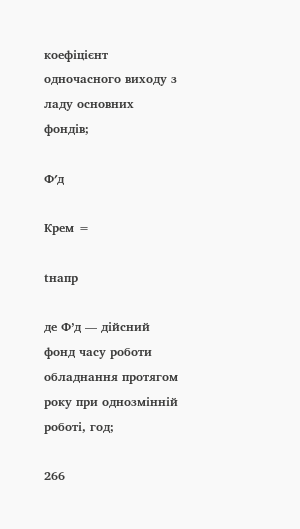коефіцієнт одночасного виходу з ладу основних фондів;

Ф′д

Крем =

tнапр

де Ф’д — дійсний фонд часу роботи обладнання протягом року при однозмінній роботі, год;

266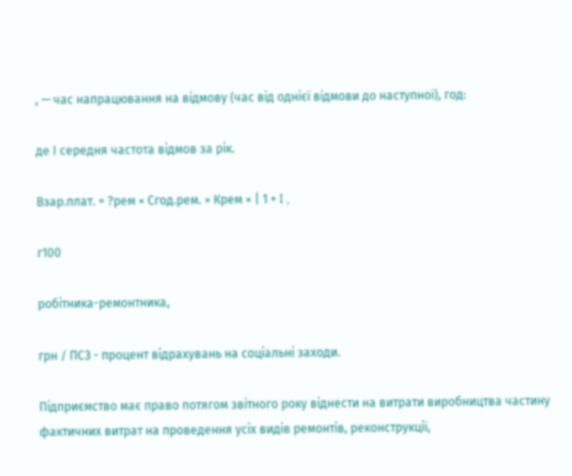, — час напрацювання на відмову (час від однієї відмови до наступної), год:

де І середня частота відмов за рік.

Взар.плат. = ?рем × Сгод.рем. × Крем × | 1 + I ,

г100

робітника-ремонтника,

грн / ПСЗ - процент відрахувань на соціальні заходи.

Підприємство має право потягом звітного року віднести на витрати виробництва частину фактичних витрат на проведення усіх видів ремонтів, реконструкції,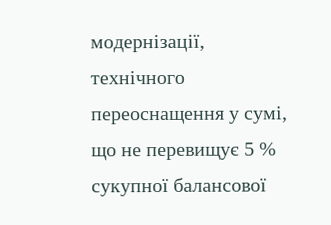модернізації, технічного переоснащення у сумі, що не перевищує 5 % сукупної балансової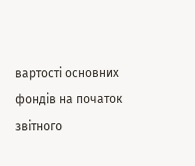вартості основних фондів на початок звітного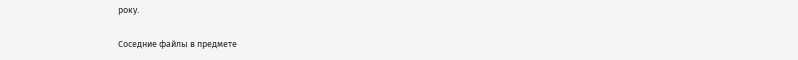року.

Соседние файлы в предмете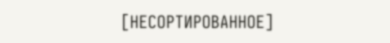[НЕСОРТИРОВАННОЕ]